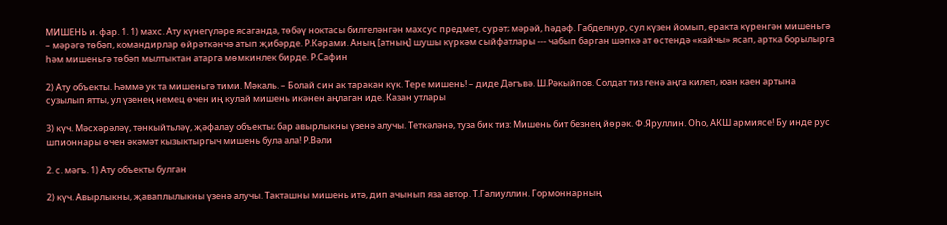МИШЕНЬ и. фар. 1. 1) махс. Ату күнегүләре ясаганда, төбәү ноктасы билгеләнгән махсус предмет, сурәт; мәрәй, һәдәф. Габделнур, сул күзен йомып, еракта күренгән мишеньгә – мәрәгә төбәп, командирлар өйрәткәнчә атып җибәрде. Р.Кәрами. Аның [атның] шушы күркәм сыйфатлары --- чабып барган шәпкә ат өстендә «кайчы» ясап, артка борылырга һәм мишеньгә төбәп мылтыктан атарга мөмкинлек бирде. Р.Сафин

2) Ату объекты. Һәммә ук та мишеньгә тими. Мәкаль. – Болай син ак таракан күк. Тере мишень! – диде Дәгъвә. Ш.Рәкыйпов. Солдат тиз генә аңга килеп, юан каен артына сузылып ятты, ул үзенең немец өчен иң кулай мишень икәнен аңлаган иде. Казан утлары

3) күч. Мәсхәрәләү, тәнкыйтьләү, җәфалау объекты; бар авырлыкны үзенә алучы. Теткәләнә, туза бик тиз: Мишень бит безнең йөрәк. Ф.Яруллин. Оһо, АКШ армиясе! Бу инде рус шпионнары өчен әкәмәт кызыктыргыч мишень була ала! Р.Вәли

2. с. мәгъ. 1) Ату объекты булган

2) күч. Авырлыкны, җаваплылыкны үзенә алучы. Такташны мишень итә, дип ачынып яза автор. Т.Галиуллин. Гормоннарның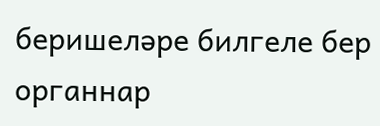беришеләре билгеле бер органнар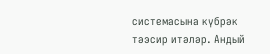системасына күбрәк тәэсир итәләр. Андый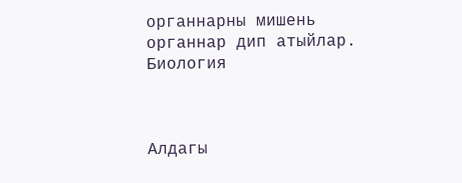органнарны мишень органнар дип атыйлар. Биология



Алдагы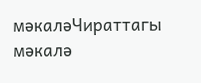мәкаләЧираттагы мәкалә